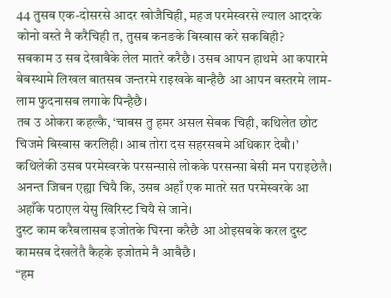44 तुसब एक-दोसरसे आदर खोजैचिही, महज परमेस्वरसे ल्याल आदरके कोनो वस्ते नै करैचिही त, तुसब कनङके बिस्बास करे सकबिही?
सबकाम उ सब देखाबैके लेल मातरे करैछै। उसब आपन हाथमे आ कपारमे बेबस्थामे लिखल बातसब जन्तरमे राइखके बान्हैछै आ आपन बस्तरमे लाम-लाम फुदनासब लगाके पिन्हैछै।
तब उ ओकरा कहल्कै, ‘चाबस तु हमर असल सेबक चिही, कथिलेत छोट चिजमे बिस्बास करलिही। आब तोरा दस सहरसबमे अधिकार देबौ।’
कथिलेकी उसब परमेस्वरके परसन्सासे लोकके परसन्सा बेसी मन पराइछेलै।
अनन्त जिबन एह्या चियै कि, उसब अहाँ एक मातरे सत परमेस्वरके आ अहाँके पठाएल येसु खिरिस्ट चियै से जाने।
दुस्ट काम करैबलासब इजोतके घिरना करैछै आ ओइसबके करल दुस्ट कामसब देखलेतै कैहके इजोतमे नै आबैछै।
“हम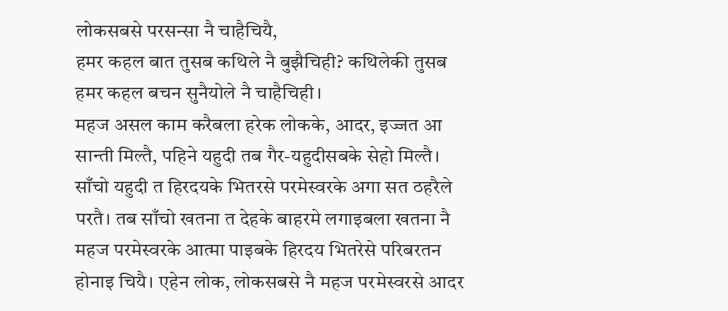लोकसबसे परसन्सा नै चाहैचियै,
हमर कहल बात तुसब कथिले नै बुझैचिही? कथिलेकी तुसब हमर कहल बचन सुनैयोले नै चाहैचिही।
महज असल काम करैबला हरेक लोकके, आदर, इज्जत आ सान्ती मिल्तै, पहिने यहुदी तब गैर-यहुदीसबके सेहो मिल्तै।
साँचो यहुदी त हिरदयके भितरसे परमेस्वरके अगा सत ठहरैले परतै। तब साँचो खतना त देहके बाहरमे लगाइबला खतना नै महज परमेस्वरके आत्मा पाइबके हिरदय भितरेसे परिबरतन होनाइ चियै। एहेन लोक, लोकसबसे नै महज परमेस्वरसे आदर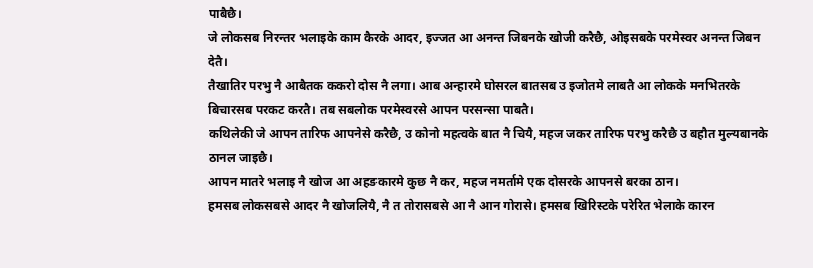पाबैछै।
जे लोकसब निरन्तर भलाइके काम कैरके आदर, इज्जत आ अनन्त जिबनके खोजी करैछै, ओइसबके परमेस्वर अनन्त जिबन देतै।
तैखातिर परभु नै आबैतक ककरो दोस नै लगा। आब अन्हारमे घोसरल बातसब उ इजोतमे लाबतै आ लोकके मनभितरके बिचारसब परकट करतै। तब सबलोक परमेस्वरसे आपन परसन्सा पाबतै।
कथिलेकी जे आपन तारिफ आपनेसे करैछै, उ कोनो महत्वके बात नै चियै, महज जकर तारिफ परभु करैछै उ बहौत मुल्यबानके ठानल जाइछै।
आपन मातरे भलाइ नै खोज आ अहङकारमे कुछ नै कर, महज नमर्तामे एक दोसरके आपनसे बरका ठान।
हमसब लोकसबसे आदर नै खोजलियै, नै त तोरासबसे आ नै आन गोरासे। हमसब खिरिस्टके परेरित भेलाके कारन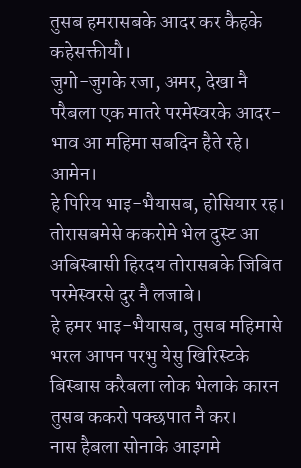तुसब हमरासबके आदर कर कैहके कहेसक्तीयौ।
जुगो-जुगके रजा, अमर, देखा नै परैबला एक मातरे परमेस्वरके आदर-भाव आ महिमा सबदिन हैते रहे। आमेन।
हे पिरिय भाइ-भैयासब, होसियार रह। तोरासबमेसे ककरोमे भेल दुस्ट आ अबिस्बासी हिरदय तोरासबके जिबित परमेस्वरसे दुर नै लजाबे।
हे हमर भाइ-भैयासब, तुसब महिमासे भरल आपन परभु येसु खिरिस्टके बिस्बास करैबला लोक भेलाके कारन तुसब ककरो पक्छपात नै कर।
नास हैबला सोनाके आइगमे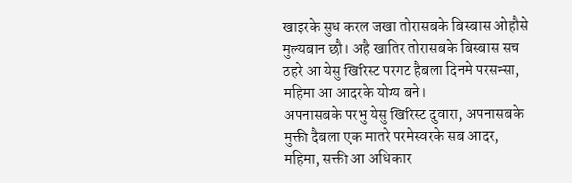खाइरके सुध करल जखा तोरासबके बिस्बास ओहौसे मुल्यबान छौ। अहै खातिर तोरासबके बिस्बास सच ठहरे आ येसु खिरिस्ट परगट हैबला दिनमे परसन्सा, महिमा आ आदरके योग्य बने।
अपनासबके परभु येसु खिरिस्ट दुवारा, अपनासबके मुक्ती दैबला एक मातरे परमेस्वरके सब आदर, महिमा, सक्ती आ अधिकार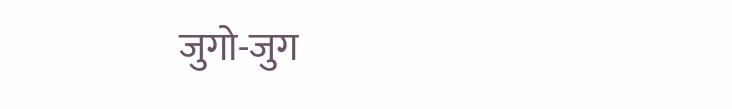जुगो-जुग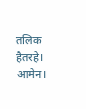तलिक हैतरहे। आमेन।